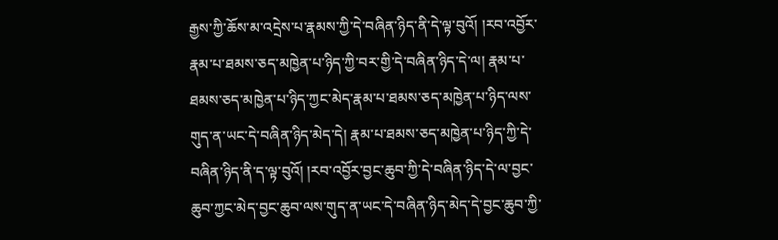རྒྱས་ཀྱི་ཆོས་མ་འདྲེས་པ་རྣམས་ཀྱི་དེ་བཞིན་ཉིད་ནི་དེ་ལྟ་བུའོ། །རབ་འབྱོར་རྣམ་པ་ཐམས་ཅད་མཁྱེན་པ་ཉིད་ཀྱི་བར་གྱི་དེ་བཞིན་ཉིད་དེ་ལ། རྣམ་པ་ཐམས་ཅད་མཁྱེན་པ་ཉིད་ཀྱང་མེད་རྣམ་པ་ཐམས་ཅད་མཁྱེན་པ་ཉིད་ལས་གུད་ན་ཡང་དེ་བཞིན་ཉིད་མེད་དེ། རྣམ་པ་ཐམས་ཅད་མཁྱེན་པ་ཉིད་ཀྱི་དེ་བཞིན་ཉིད་ནི་ད་ལྟ་བུའོ། །རབ་འབྱོར་བྱང་ཆུབ་ཀྱི་དེ་བཞིན་ཉིད་དེ་ལ་བྱང་ཆུབ་ཀྱང་མེད་བྱང་ཆུབ་ལས་གུད་ན་ཡང་དེ་བཞིན་ཉིད་མེད་དེ་བྱང་ཆུབ་ཀྱི་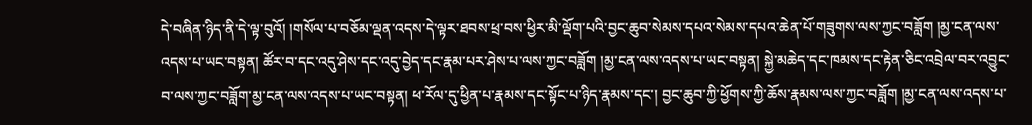དེ་བཞིན་ཉིད་ནི་དེ་ལྟ་བུའོ། །གསོལ་པ་བཅོམ་ལྡན་འདས་དེ་ལྟར་ཐབས་ཕྲ་བས་ཕྱིར་མི་ལྡོག་པའི་བྱང་ཆུབ་སེམས་དཔའ་སེམས་དཔའ་ཆེན་པོ་གཟུགས་ལས་ཀྱང་བཟློག །མྱ་ངན་ལས་འདས་པ་ཡང་བསྟན། ཚོར་བ་དང་འདུ་ཤེས་དང་འདུ་བྱེད་དང་རྣམ་པར་ཤེས་པ་ལས་ཀྱང་བཟློག །མྱ་ངན་ལས་འདས་པ་ཡང་བསྟན། སྐྱེ་མཆེད་དང་ཁམས་དང་རྟེན་ཅིང་འབྲེལ་བར་འབྱུང་བ་ལས་ཀྱང་བཟློག་མྱ་ངན་ལས་འདས་པ་ཡང་བསྟན། ཕ་རོལ་དུ་ཕྱིན་པ་རྣམས་དང་སྟོང་པ་ཉིད་རྣམས་དང་། བྱང་ཆུབ་ཀྱི་ཕྱོགས་ཀྱི་ཆོས་རྣམས་ལས་ཀྱང་བཟློག །མྱ་ངན་ལས་འདས་པ་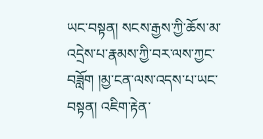ཡང་བསྟན། སངས་རྒྱས་ཀྱི་ཆོས་མ་འདྲེས་པ་རྣམས་ཀྱི་བར་ལས་ཀྱང་བཟློག །མྱ་ངན་ལས་འདས་པ་ཡང་བསྟན། འཇིག་རྟེན་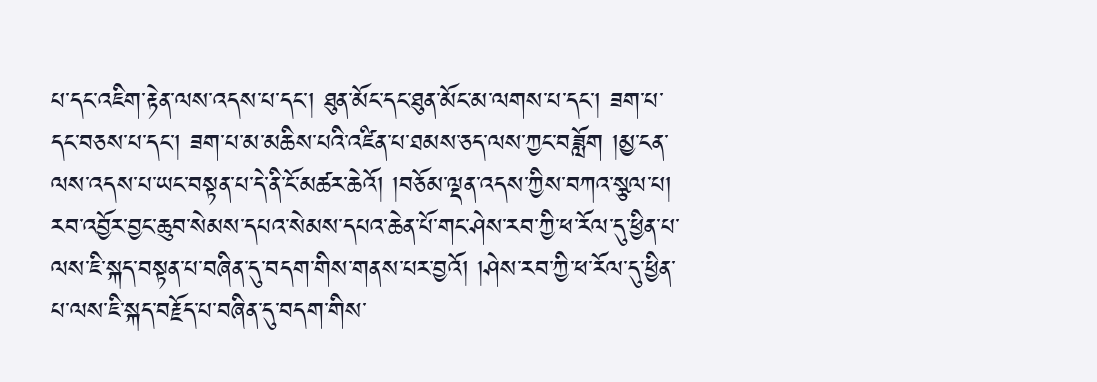པ་དང་འཇིག་རྟེན་ལས་འདས་པ་དང་། ཐུན་མོང་དང་ཐུན་མོང་མ་ལགས་པ་དང་། ཟག་པ་དང་བཅས་པ་དང་། ཟག་པ་མ་མཆིས་པའི་འཛིན་པ་ཐམས་ཅད་ལས་ཀྱང་བཟློག །མྱ་ངན་ལས་འདས་པ་ཡང་བསྟན་པ་དེ་ནི་ངོ་མཚར་ཆེའོ། །བཅོམ་ལྡན་འདས་ཀྱིས་བཀའ་སྩལ་པ། རབ་འབྱོར་བྱང་ཆུབ་སེམས་དཔའ་སེམས་དཔའ་ཆེན་པོ་གང་ཤེས་རབ་ཀྱི་ཕ་རོལ་དུ་ཕྱིན་པ་ལས་ཇི་སྐད་བསྟན་པ་བཞིན་དུ་བདག་གིས་གནས་པར་བྱའོ། །ཤེས་རབ་ཀྱི་ཕ་རོལ་དུ་ཕྱིན་པ་ལས་ཇི་སྐད་བརྗོད་པ་བཞིན་དུ་བདག་གིས་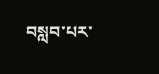བསླབ་པར་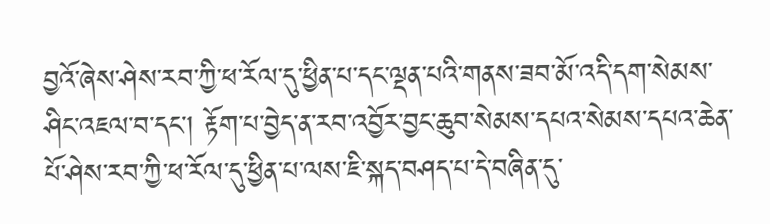བྱའོ་ཞེས་ཤེས་རབ་ཀྱི་ཕ་རོལ་དུ་ཕྱིན་པ་དང་ལྡན་པའི་གནས་ཟབ་མོ་འདི་དག་སེམས་ཤིང་འཇལ་བ་དང་། རྟོག་པ་བྱེད་ན་རབ་འབྱོར་བྱང་ཆུབ་སེམས་དཔའ་སེམས་དཔའ་ཆེན་པོ་ཤེས་རབ་ཀྱི་ཕ་རོལ་དུ་ཕྱིན་པ་ལས་ཇི་སྐད་བཤད་པ་དེ་བཞིན་དུ་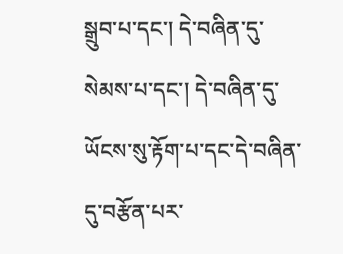སྒྲུབ་པ་དང་། དེ་བཞིན་དུ་སེམས་པ་དང་། དེ་བཞིན་དུ་ཡོངས་སུ་རྟོག་པ་དང་དེ་བཞིན་དུ་བརྩོན་པར་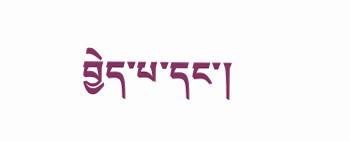བྱེད་པ་དང་།